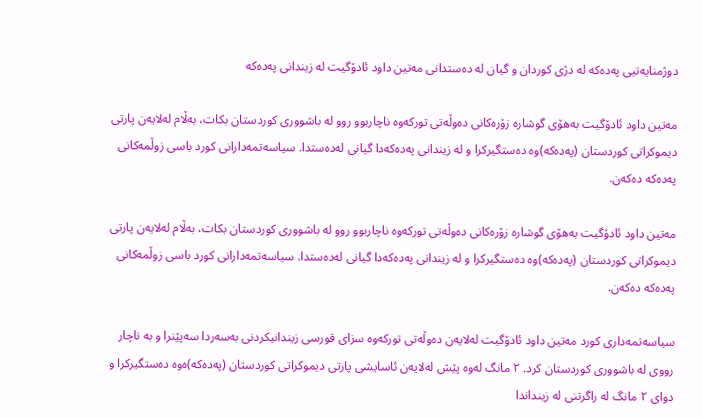دوژمنایەتیی پەدەکە لە دژی کوردان و گیان لە دەستدانی مەتین داود ئادۆگیت لە زیندانی پەدەکە

مەتین داود ئادۆگیت بەهۆی گوشارە زۆرەکانی دەوڵەتی تورکەوە ناچاربوو روو لە باشووری کوردستان بکات، بەڵام لەلایەن پارتی دیموکراتی کوردستان (پەدەکە)وە دەستگیرکرا و لە زیندانی پەدەکەدا گیانی لەدەستدا. سیاسەتمەدارانی کورد باسی زوڵمەکانی پەدەکە دەکەن.

مەتین داود ئادۆگیت بەهۆی گوشارە زۆرەکانی دەوڵەتی تورکەوە ناچاربوو روو لە باشووری کوردستان بکات، بەڵام لەلایەن پارتی دیموکراتی کوردستان (پەدەکە)وە دەستگیرکرا و لە زیندانی پەدەکەدا گیانی لەدەستدا. سیاسەتمەدارانی کورد باسی زوڵمەکانی پەدەکە دەکەن.

سیاسەتمەداری کورد مەتین داود ئادۆگیت لەلایەن دەوڵەتی تورکەوە سزای قورسی زیندانیکردنی بەسەردا سەپێنرا و بە ناچار رووی لە باشووری کوردستان کرد. ٢ مانگ لەوە پێش لەلایەن ئاسایشی پارتی دیموکراتی کوردستان (پەدەکە)ەوە دەستگیرکرا و دوای ٢ مانگ لە راگرتنی لە زینداندا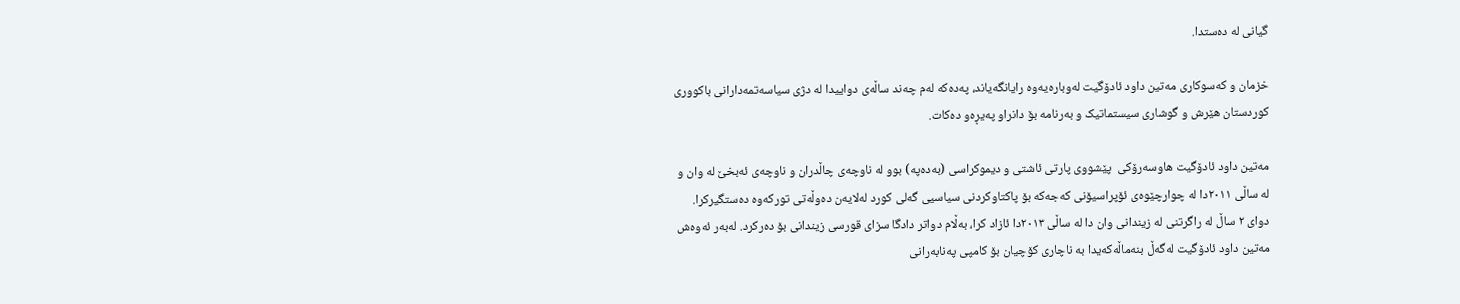گیانی لە دەستدا.

خزمان و کەسوکاری مەتین داود ئادۆگیت لەوبارەیەوە رایانگەیاند، پەدەکە لەم چەند ساڵەی دواییدا لە دژی سیاسەتمەدارانی باکووری کوردستان هێرش و گوشاری سیستماتیک و بەرنامە بۆ دانراو پەیڕەو دەکات.

مەتین داود ئادۆگیت هاوسەرۆکی  پێشووی پارتی ئاشتی و دیموکراسی (بەدەپە) بوو لە ناوچەى چاڵدران و ناوچەى ئەبخێ لە وان و لە ساڵی ٢٠١١دا لە چوارچێوەی ئۆپراسیۆنی کەجەکە بۆ پاکتاوکردنی سیاسیی گەلی کورد لەلایەن دەوڵەتی تورکەوە دەستگیرکرا. دوای ٢ ساڵ لە راگرتنی لە زیندانی وان دا لە ساڵی ٢٠١٣دا ئازاد کرا، بەڵام دواتر دادگا سزای قورسی زیندانی بۆ دەرکرد. لەبەر ئەوەش مەتین داود ئادۆگیت لەگەڵ بنەماڵەکەیدا بە ناچاری کۆچیان بۆ کامپی پەنابەرانی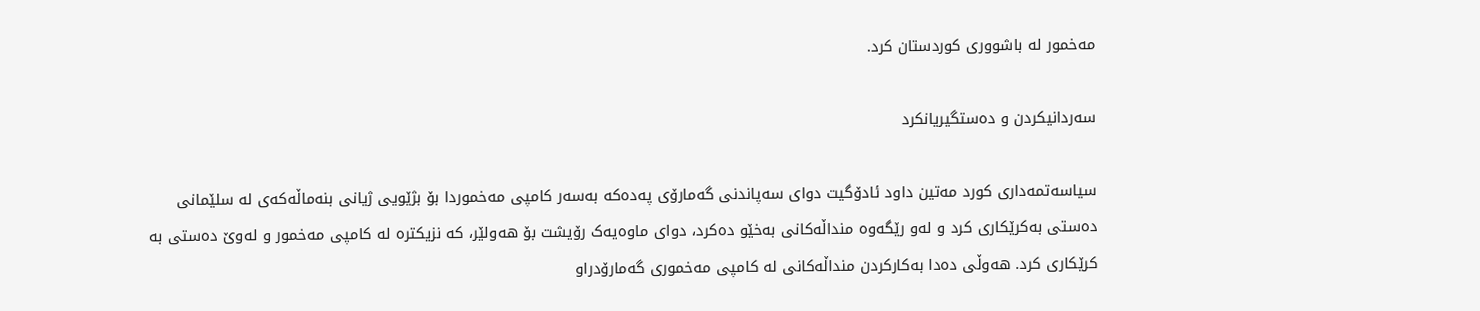مەخمور لە باشووری کوردستان کرد.

سەردانیکردن و دەستگیریانکرد

سیاسەتمەداری کورد مەتین داود ئادۆگیت دوای سەپاندنی گەمارۆی پەدەکە بەسەر کامپی مەخموردا بۆ بژێویی ژیانی بنەماڵەکەى لە سلێمانی دەستی بەکرێکاری کرد و لەو رێگەوە منداڵەکانی بەخێو دەکرد، دوای ماوەیەک رۆیشت بۆ هەولێر، کە نزیکترە لە کامپی مەخمور و لەوێ دەستی بە کرێکاری کرد. هەوڵی دەدا بەکارکردن منداڵەکانی لە کامپی مەخموری گەمارۆدراو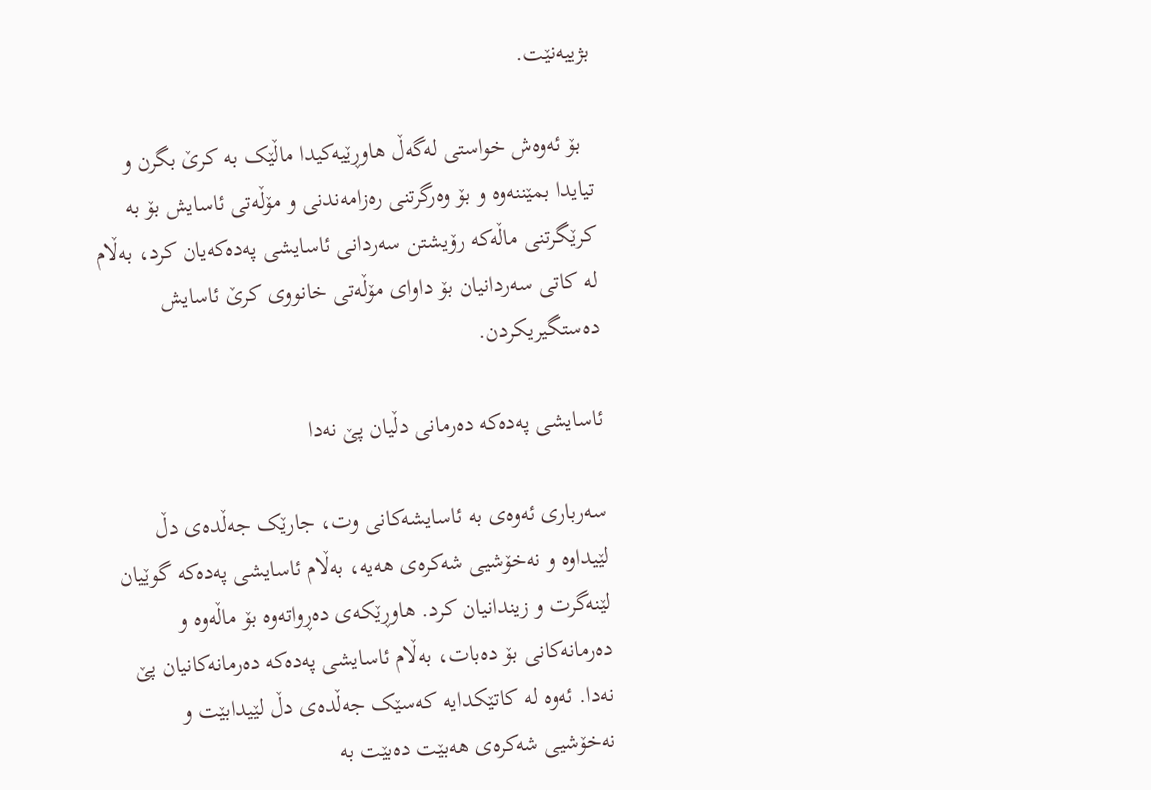بژییەنێت.

  بۆ ئەوەش خواستی لەگەڵ هاوڕێیەکیدا ماڵێک بە کرێ بگرن و تیایدا بمێننەوە و بۆ وەرگرتنی رەزامەندنی و مۆڵەتی ئاسایش بۆ بە کرێگرتنی ماڵەکە رۆیشتن سەردانی ئاسایشی پەدەکەیان کرد، بەڵام لە کاتی سەردانیان بۆ داوای مۆڵەتی خانووی کرێ ئاسایش دەستگیریکردن.

ئاسایشی پەدەکە دەرمانی دڵیان پێ نەدا

سەرباری ئەوەى بە ئاسایشەکانی وت، جارێک جەڵدەى دڵ لێیداوە و نەخۆشیی شەکرەی هەیە، بەڵام ئاسایشی پەدەکە گوێیان لێنەگرت و زیندانیان کرد. هاوڕێکەى دەڕواتەوە بۆ ماڵەوە و دەرمانەکانی بۆ دەبات، بەڵام ئاسایشی پەدەکە دەرمانەکانیان پێ نەدا. ئەوە لە کاتێکدایە کەسێک جەڵدەی دڵ لێیدابێت و نەخۆشیی شەکرەی هەبێت دەبێت بە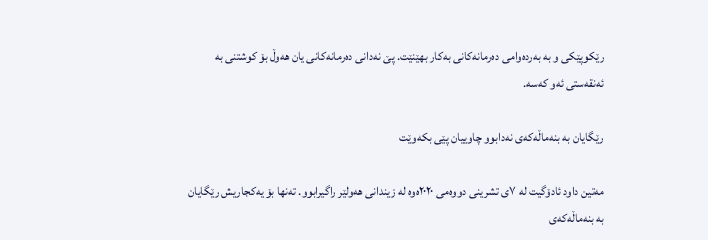رێکوپێکی و بە بەردەوامی دەرمانەکانی بەکار بهێنێت. پێ نەدانی دەرمانەکانی یان هەوڵ بۆ کوشتنی بە ئەنقەستی ئەو کەسە.

رێگایان بە بنەماڵەکەى نەدابوو چاوییان پێی بکەوێت

مەتین داود ئادۆگیت لە ٧ی تشرینی دووەمی ٢٠٢٠ەوە لە زیندانی هەولێر راگیرابوو. تەنها بۆ یەکجاریش رێگایان بە بنەماڵەکەى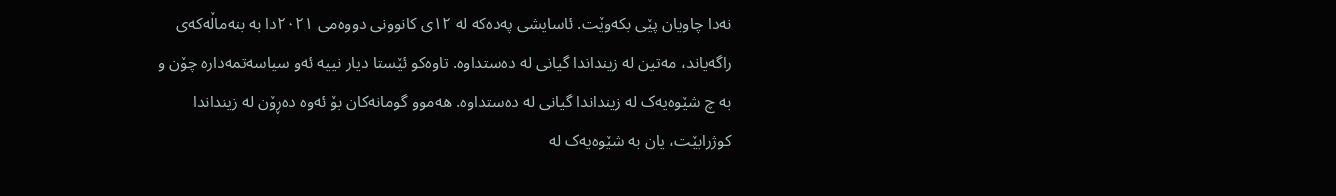نەدا چاویان پێی بکەوێت. ئاسایشی پەدەکە لە ١٢ی کانوونی دووەمی ٢٠٢١دا بە بنەماڵەکەى راگەیاند، مەتین لە زینداندا گیانی لە دەستداوە. تاوەکو ئێستا دیار نییە ئەو سیاسەتمەدارە چۆن و بە چ شێوەیەک لە زینداندا گیانی لە دەستداوە. هەموو گومانەکان بۆ ئەوە دەڕۆن لە زینداندا کوژرابێت، یان بە شێوەیەک لە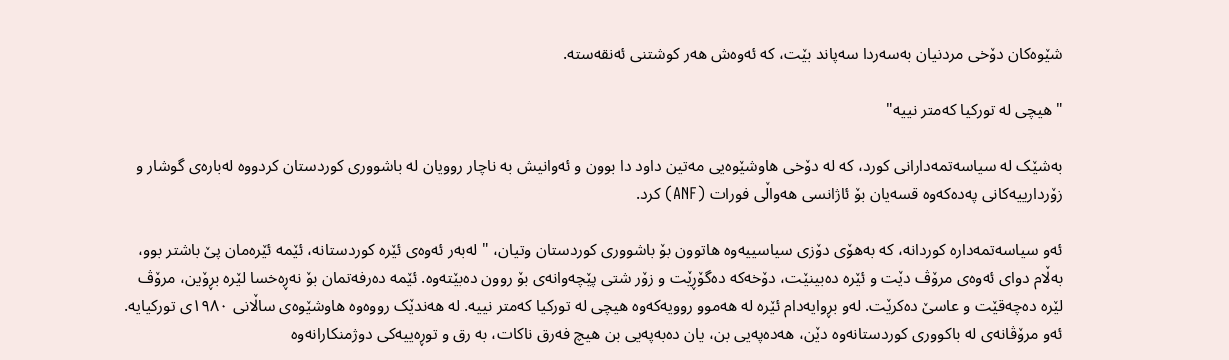شێوەکان دۆخی مردنیان بەسەردا سەپاند بێت، کە ئەوەش هەر کوشتنی ئەنقەستە.

"هیچی لە تورکیا کەمتر نییە"

بەشێک لە سیاسەتمەدارانی کورد، کە لە دۆخی هاوشێوەیى مەتین داود دا بوون و ئەوانیش بە ناچار روویان لە باشووری کوردستان کردووە لەبارەی گوشار و زۆردارییەکانی پەدەکەوە قسەیان بۆ ئاژانسی هەواڵی فورات (ANF) کرد.

ئەو سیاسەتمەدارە کوردانە، کە بەهۆی دۆزی سیاسییەوە هاتوون بۆ باشووری کوردستان وتیان، "لەبەر ئەوەى ئێرە کوردستانە، ئێمە ئێرەمان پێ باشتر بوو، بەڵام دوای ئەوەى مرۆڤ دێت و ئێرە دەبینێت، دۆخەکە دەگۆڕێت و زۆر شتی پێچەوانەى بۆ روون دەبێتەوە. ئێمە دەرفەتمان بۆ نەڕەخسا لێرە بڕۆین، مرۆڤ لێرە دەچەقێت و عاسێ دەکرێت. لەو بڕوایەدام ئێرە لە هەموو روویەکەوە هیچی لە تورکیا کەمتر نییە. لە هەندێک رووەوە هاوشێوەى ساڵانی ١٩٨٠ی تورکیایە. ئەو مرۆڤانەى لە باکووری کوردستانەوە دێن، هەدەپەیی بن، یان دەبەپەیی بن هیچ فەرق ناکات، بە رق و توڕەییەکی دوژمنکارانەوە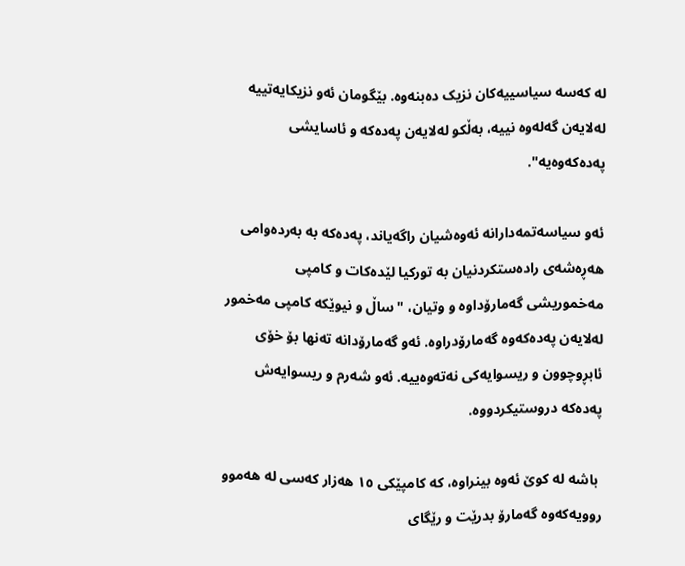لە کەسە سیاسییەکان نزیک دەبنەوە. بێگومان ئەو نزیکایەتییە لەلایەن گەلەوە نییە، بەڵکو لەلایەن پەدەکە و ئاسایشی پەدەکەوەیە".

ئەو سیاسەتمەدارانە ئەوەشیان راگەیاند، پەدەکە بە بەردەوامی هەڕەشەى رادەستکردنیان بە تورکیا لێدەکات و کامپی مەخموریشی گەمارۆداوە و وتیان، "ساڵ و نیوێکە کامپی مەخمور لەلایەن پەدەکەوە گەمارۆدراوە. ئەو گەمارۆدانە تەنها بۆ خۆی ئابڕوچوون و ریسوایەکی نەتەوەییە. ئەو شەرم و ریسوایەش پەدەکە دروستیکردووە.

 باشە لە کوێ ئەوە بینراوە، کە کامپێکی ١٥ هەزار کەسی لە هەموو روویەکەوە گەمارۆ بدرێت و رێگای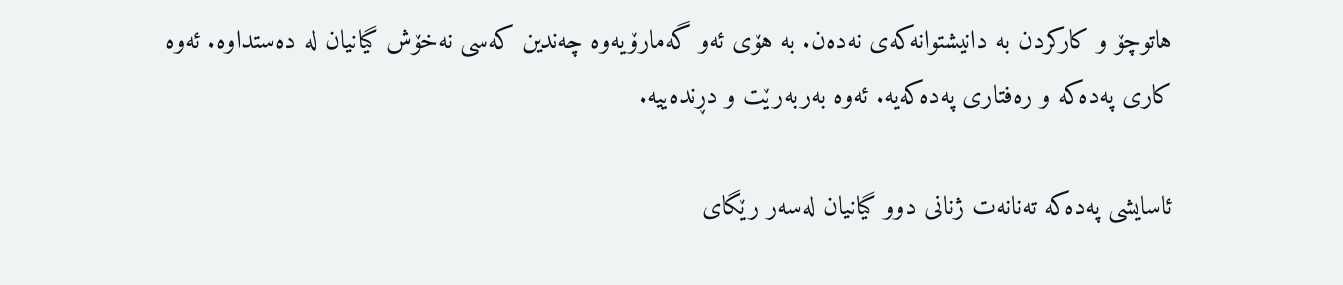هاتوچۆ و کارکردن بە دانیشتوانەکەى نەدەن. بە هۆی ئەو گەمارۆیەوە چەندین کەسی نەخۆش گیانیان لە دەستداوە. ئەوە کاری پەدەکە و رەفتاری پەدەکەیە. ئەوە بەربەرێت و دڕندەییە.

ئاسایشی پەدەکە تەنانەت ژنانی دوو گیانیان لەسەر رێگای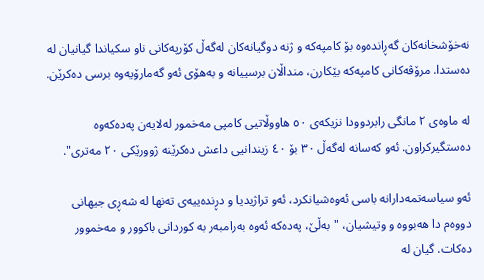نەخۆشخانەکان گەڕاندەوە بۆ کامپەکە و ژنە دوگیانەکان لەگەڵ کۆرپەکانی ناو سکیاندا گیانیان لە دەستدا. مرۆڤەکانی کامپەکە بێکارن، منداڵان برسییانە و بەهۆی ئەو گەمارۆیەوە برسی دەکرێن.

لە ماوەی ٢ مانگی رابردوودا نزیکەى ٥٠ هاووڵاتیی کامپی مەخمور لەلایەن پەدەکەوە دەستگیرکراون. ئەو کەسانە لەگەڵ ٣٠ بۆ ٤٠ زیندانیی داعش دەکرێنە ژوورێکی ٢٠ مەتری".

ئەو سیاسەتمەدارانە باسی ئەوەشیانکرد، ئەو تراژیدیا و دڕندەییەى تەنها لە شەڕی جیهانی دووەم دا هەبووە و وتیشیان، "بەڵێ، پەدەکە ئەوە بەرامبەر بە کوردانی باکوور و مەخموور دەکات. گیان لە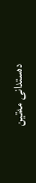دەستدانی مەتین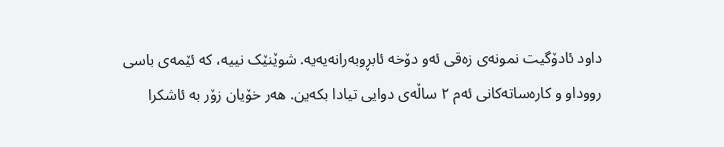داود ئادۆگیت نمونەى زەقی ئەو دۆخە ئابڕوبەرانەیەیە. شوێنێک نییە، کە ئێمەى باسی رووداو و کارەساتەکانی ئەم ٢ ساڵەی دوایى تیادا بکەین. هەر خۆیان زۆر بە ئاشکرا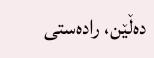دەڵێن، رادەستی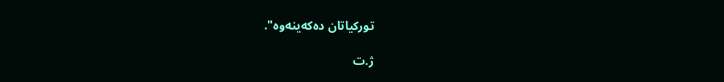تورکیاتان دەکەینەوە".

ژ.ت